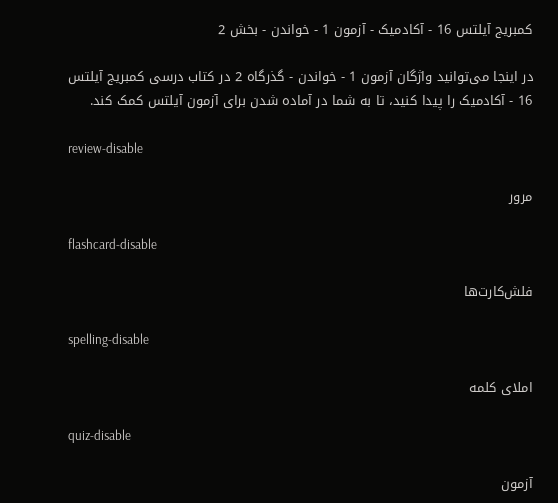کمبریج آیلتس 16 - آکادمیک - آزمون 1 - خواندن - بخش 2

در اینجا می‌توانید واژگان آزمون 1 - خواندن - گذرگاه 2 در کتاب درسی کمبریج آیلتس 16 - آکادمیک را پیدا کنید، تا به شما در آماده شدن برای آزمون آیلتس کمک کند.

review-disable

مرور

flashcard-disable

فلش‌کارت‌ها

spelling-disable

املای کلمه

quiz-disable

آزمون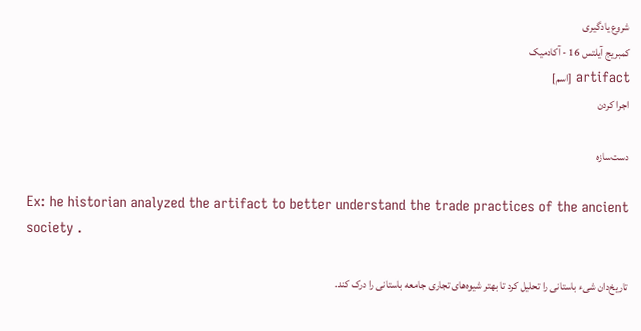شروع یادگیری
کمبریج آیلتس 16 - آکادمیک
artifact [اسم]
اجرا کردن

دست‌سازه

Ex: he historian analyzed the artifact to better understand the trade practices of the ancient society .

تاریخ‌دان شیء باستانی را تحلیل کرد تا بهتر شیوه‌های تجاری جامعه باستانی را درک کند.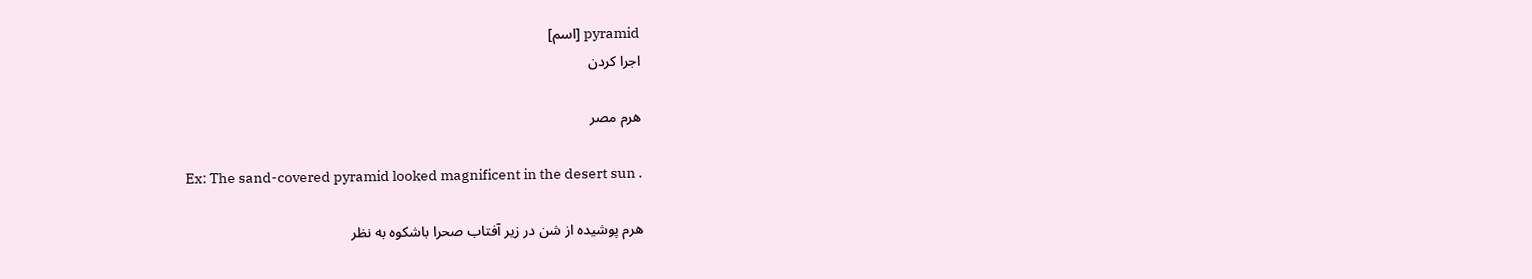pyramid [اسم]
اجرا کردن

هرم مصر

Ex: The sand-covered pyramid looked magnificent in the desert sun .

هرم پوشیده از شن در زیر آفتاب صحرا باشکوه به نظر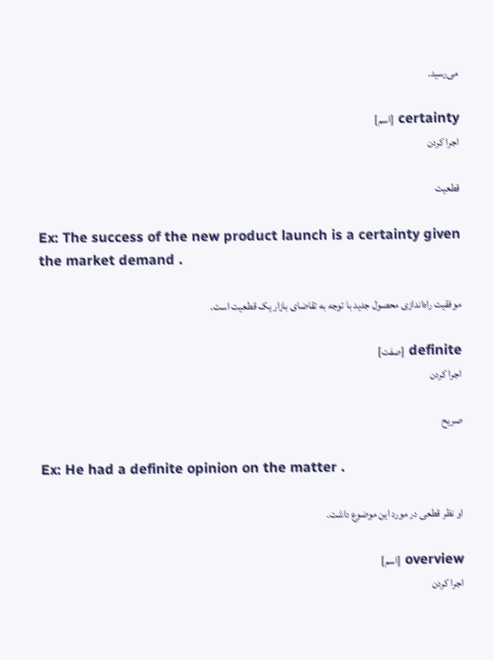می‌رسید.

certainty [اسم]
اجرا کردن

قطعیت

Ex: The success of the new product launch is a certainty given the market demand .

موفقیت راه‌اندازی محصول جدید با توجه به تقاضای بازار یک قطعیت است.

definite [صفت]
اجرا کردن

صریح

Ex: He had a definite opinion on the matter .

او نظر قطعی در مورد این موضوع داشت.

overview [اسم]
اجرا کردن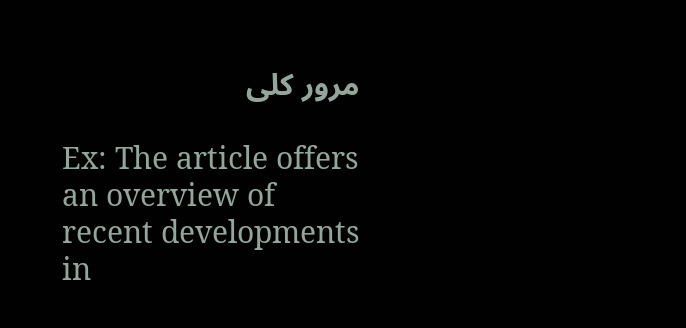مرور کلی

Ex: The article offers an overview of recent developments in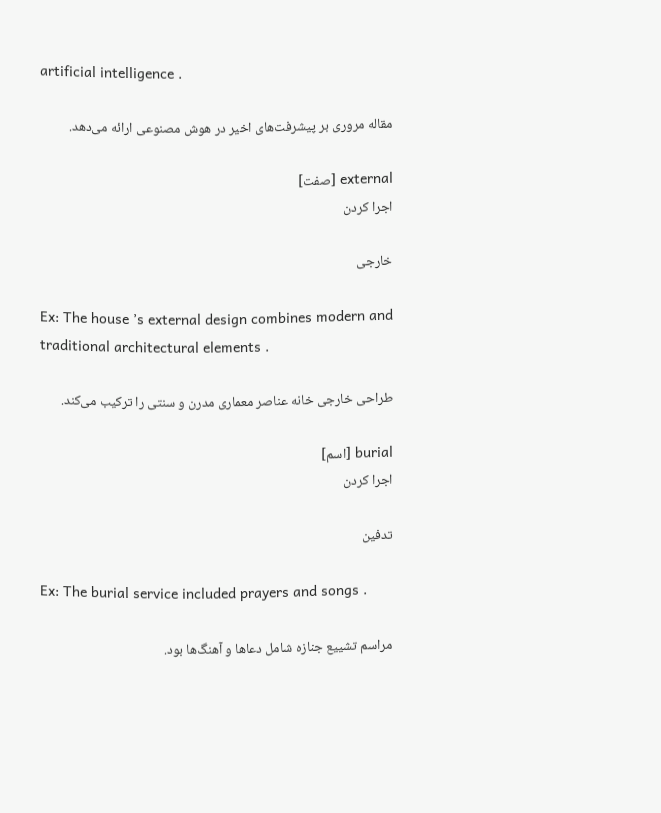artificial intelligence .

مقاله مروری بر پیشرفت‌های اخیر در هوش مصنوعی ارائه می‌دهد.

external [صفت]
اجرا کردن

خارجی

Ex: The house ’s external design combines modern and traditional architectural elements .

طراحی خارجی خانه عناصر معماری مدرن و سنتی را ترکیب می‌کند.

burial [اسم]
اجرا کردن

تدفین

Ex: The burial service included prayers and songs .

مراسم تشییع جنازه شامل دعاها و آهنگ‌ها بود.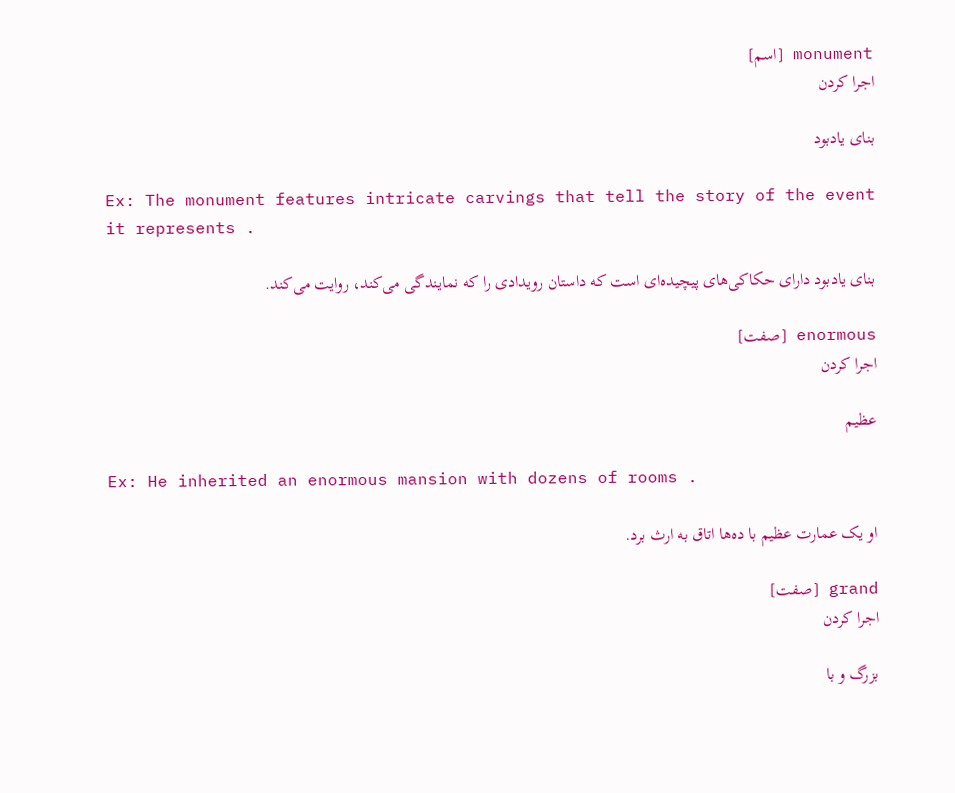monument [اسم]
اجرا کردن

بنای یادبود

Ex: The monument features intricate carvings that tell the story of the event it represents .

بنای یادبود دارای حکاکی‌های پیچیده‌ای است که داستان رویدادی را که نمایندگی می‌کند، روایت می‌کند.

enormous [صفت]
اجرا کردن

عظیم

Ex: He inherited an enormous mansion with dozens of rooms .

او یک عمارت عظیم با ده‌ها اتاق به ارث برد.

grand [صفت]
اجرا کردن

بزرگ و با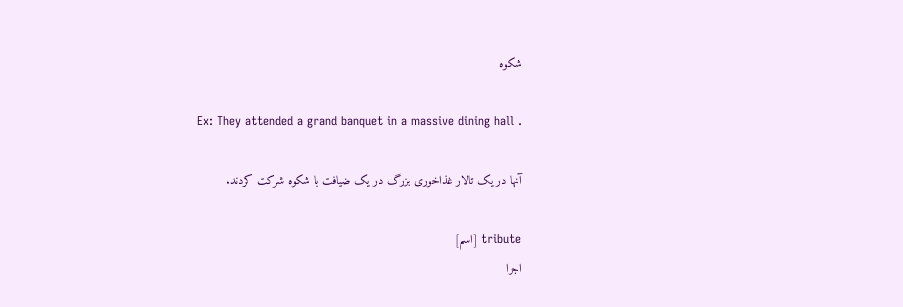شکوه

Ex: They attended a grand banquet in a massive dining hall .

آنها در یک تالار غذاخوری بزرگ در یک ضیافت با شکوه شرکت کردند.

tribute [اسم]
اجرا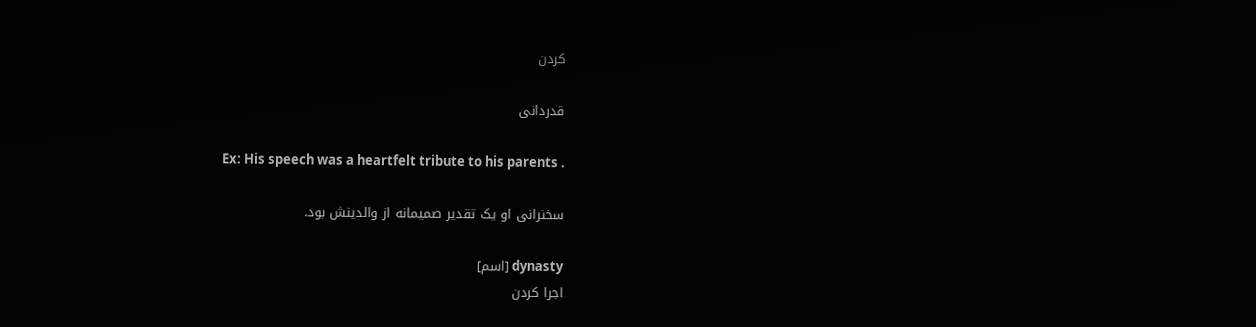کردن

قدردانی

Ex: His speech was a heartfelt tribute to his parents .

سخنرانی او یک تقدیر صمیمانه از والدینش بود.

dynasty [اسم]
اجرا کردن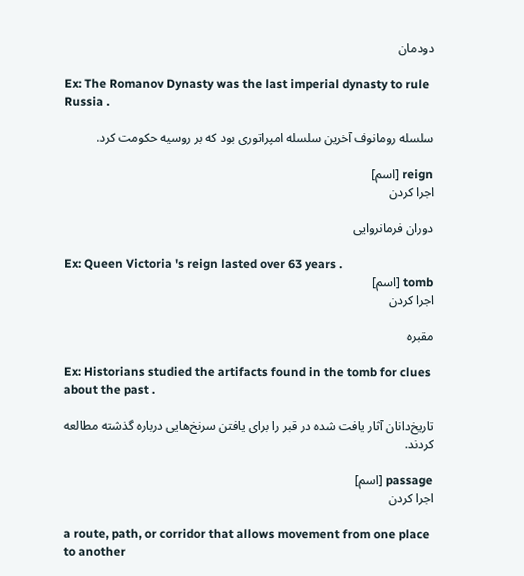دودمان

Ex: The Romanov Dynasty was the last imperial dynasty to rule Russia .

سلسله رومانوف آخرین سلسله امپراتوری بود که بر روسیه حکومت کرد.

reign [اسم]
اجرا کردن

دوران فرمانروایی

Ex: Queen Victoria 's reign lasted over 63 years .
tomb [اسم]
اجرا کردن

مقبره

Ex: Historians studied the artifacts found in the tomb for clues about the past .

تاریخ‌دانان آثار یافت شده در قبر را برای یافتن سرنخ‌هایی درباره گذشته مطالعه کردند.

passage [اسم]
اجرا کردن

a route, path, or corridor that allows movement from one place to another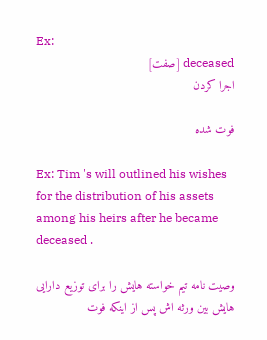Ex:
deceased [صفت]
اجرا کردن

فوت شده

Ex: Tim 's will outlined his wishes for the distribution of his assets among his heirs after he became deceased .

وصیت نامه تیم خواسته هایش را برای توزیع دارایی هایش بین ورثه اش پس از اینکه فوت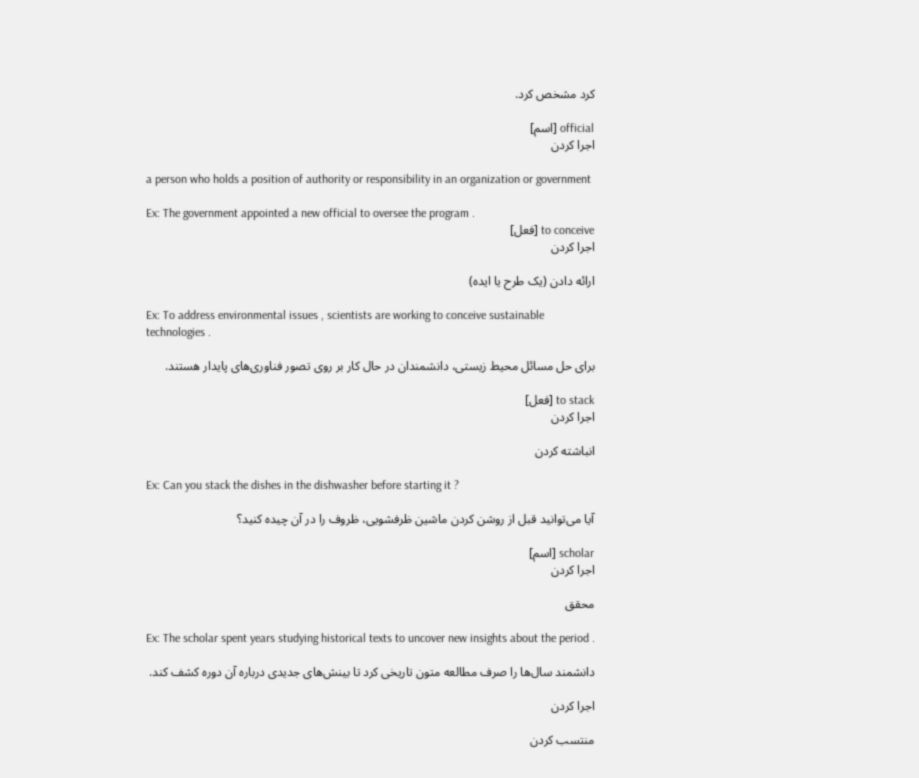کرد مشخص کرد.

official [اسم]
اجرا کردن

a person who holds a position of authority or responsibility in an organization or government

Ex: The government appointed a new official to oversee the program .
to conceive [فعل]
اجرا کردن

ارائه دادن (یک طرح یا ایده)

Ex: To address environmental issues , scientists are working to conceive sustainable technologies .

برای حل مسائل محیط زیستی، دانشمندان در حال کار بر روی تصور فناوری‌های پایدار هستند.

to stack [فعل]
اجرا کردن

انباشته کردن

Ex: Can you stack the dishes in the dishwasher before starting it ?

آیا می‌توانید قبل از روشن کردن ماشین ظرفشویی، ظروف را در آن چیده کنید؟

scholar [اسم]
اجرا کردن

محقق

Ex: The scholar spent years studying historical texts to uncover new insights about the period .

دانشمند سال‌ها را صرف مطالعه متون تاریخی کرد تا بینش‌های جدیدی درباره آن دوره کشف کند.

اجرا کردن

منتسب کردن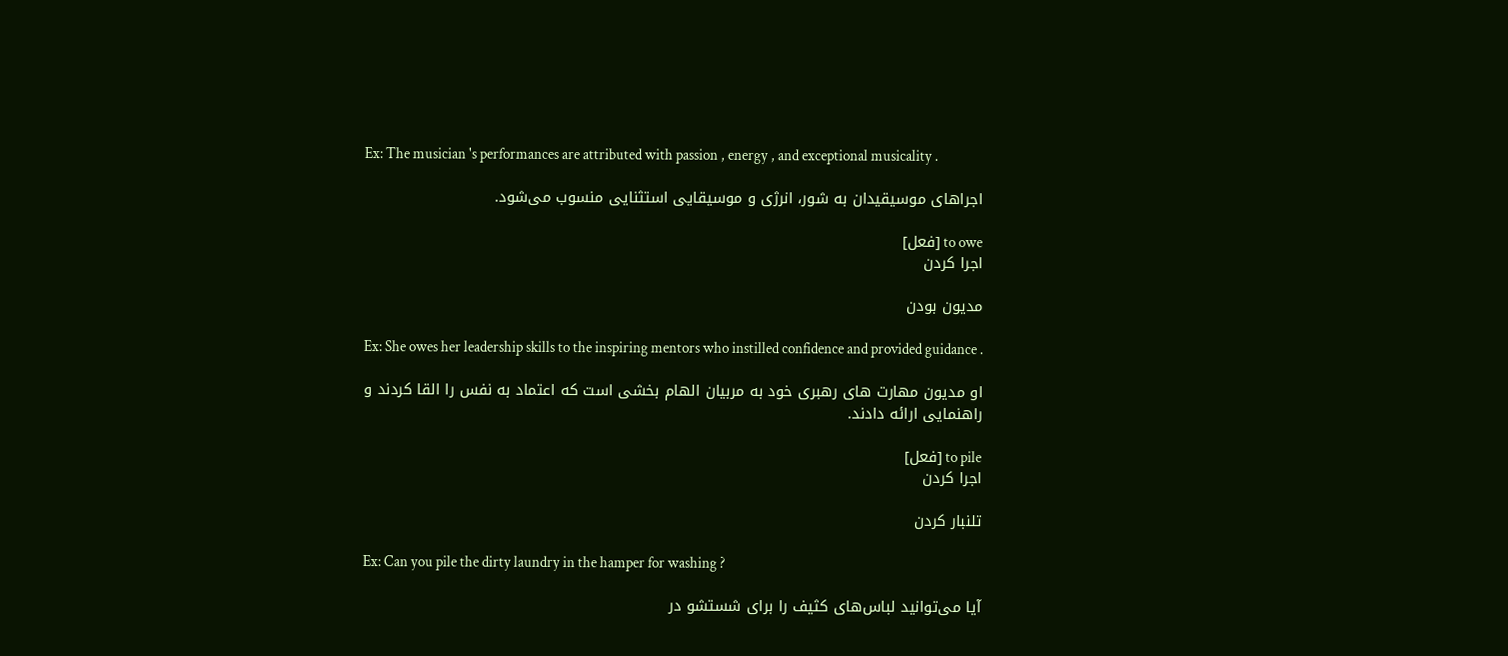Ex: The musician 's performances are attributed with passion , energy , and exceptional musicality .

اجراهای موسیقیدان به شور، انرژی و موسیقایی استثنایی منسوب می‌شود.

to owe [فعل]
اجرا کردن

مدیون بودن

Ex: She owes her leadership skills to the inspiring mentors who instilled confidence and provided guidance .

او مدیون مهارت های رهبری خود به مربیان الهام بخشی است که اعتماد به نفس را القا کردند و راهنمایی ارائه دادند.

to pile [فعل]
اجرا کردن

تلنبار کردن

Ex: Can you pile the dirty laundry in the hamper for washing ?

آیا می‌توانید لباس‌های کثیف را برای شستشو در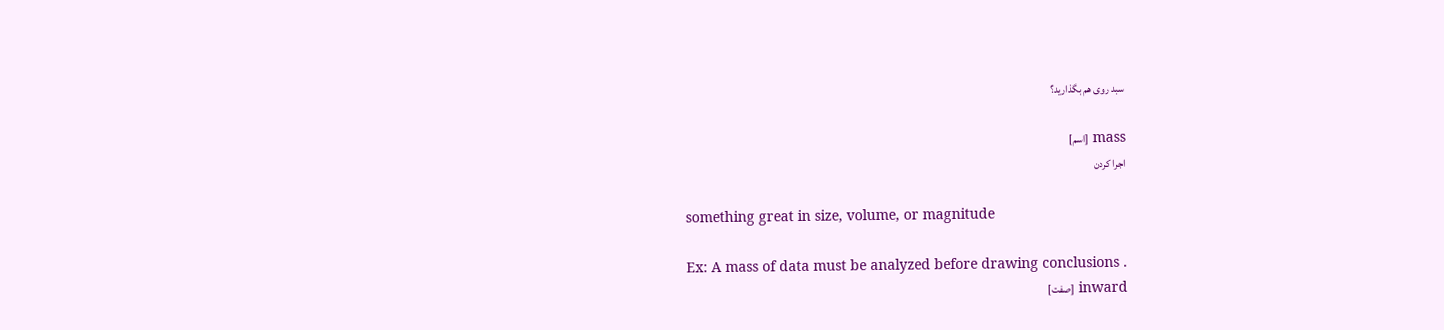سبد روی هم بگذارید؟

mass [اسم]
اجرا کردن

something great in size, volume, or magnitude

Ex: A mass of data must be analyzed before drawing conclusions .
inward [صفت]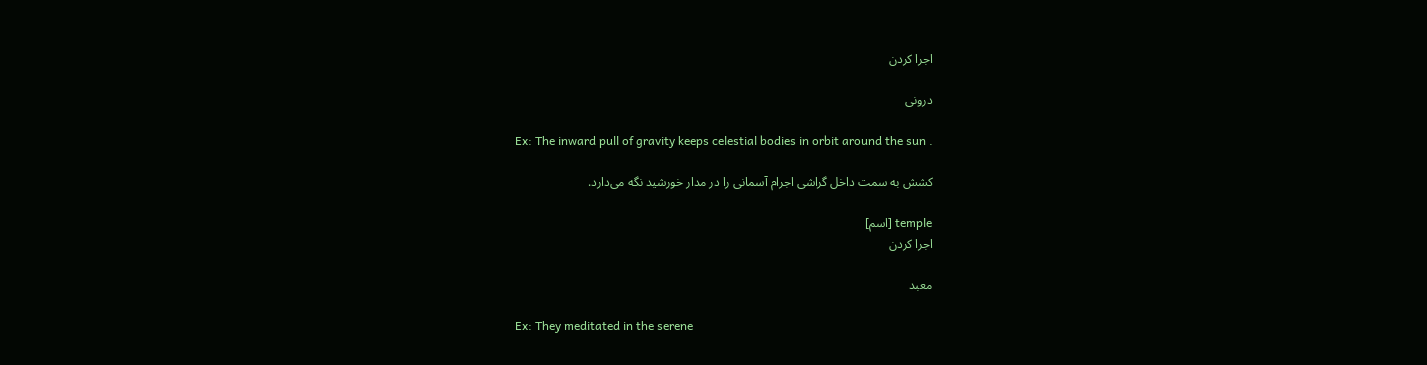اجرا کردن

درونی

Ex: The inward pull of gravity keeps celestial bodies in orbit around the sun .

کشش به سمت داخل گراشی اجرام آسمانی را در مدار خورشید نگه می‌دارد.

temple [اسم]
اجرا کردن

معبد

Ex: They meditated in the serene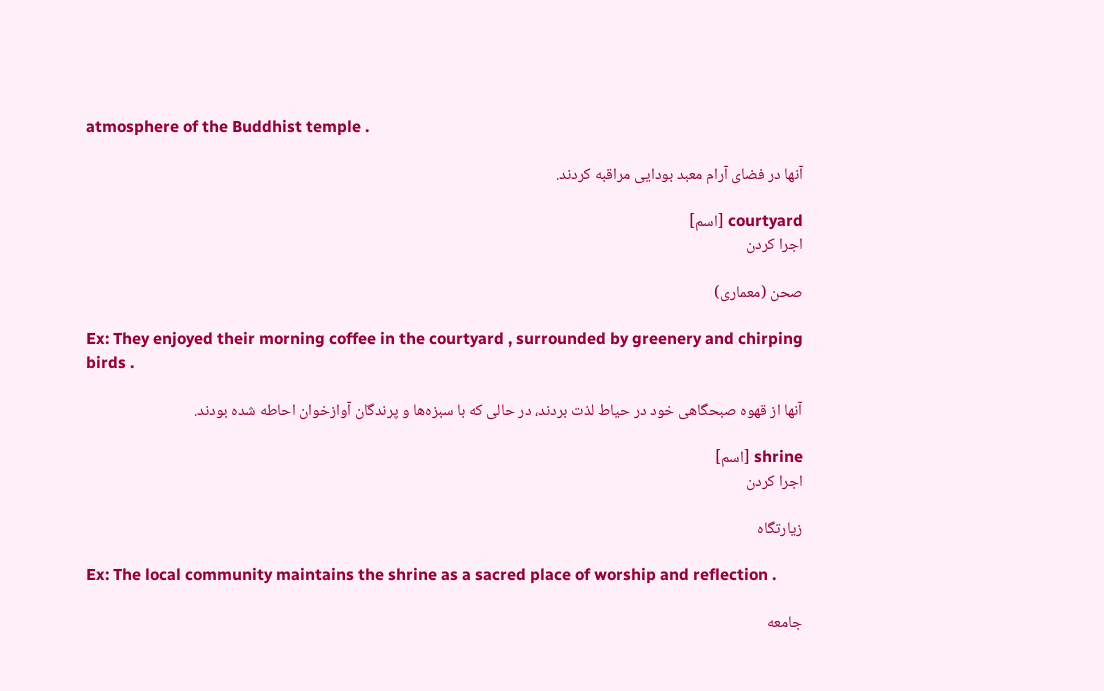atmosphere of the Buddhist temple .

آنها در فضای آرام معبد بودایی مراقبه کردند.

courtyard [اسم]
اجرا کردن

صحن (معماری)

Ex: They enjoyed their morning coffee in the courtyard , surrounded by greenery and chirping birds .

آنها از قهوه صبحگاهی خود در حیاط لذت بردند، در حالی که با سبزه‌ها و پرندگان آوازخوان احاطه شده بودند.

shrine [اسم]
اجرا کردن

زیارتگاه

Ex: The local community maintains the shrine as a sacred place of worship and reflection .

جامعه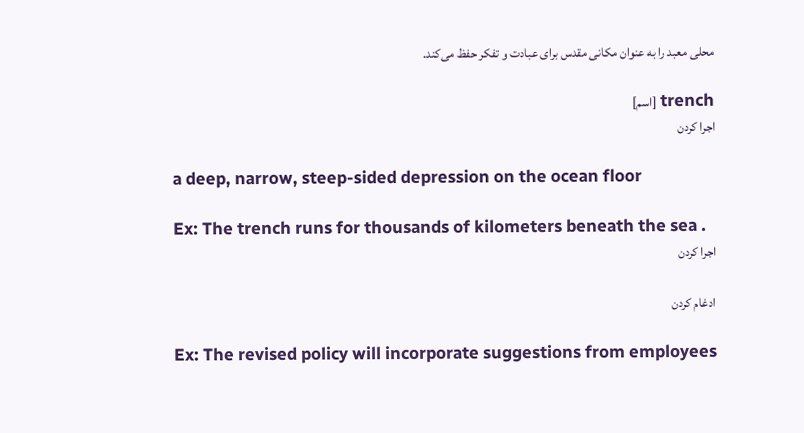محلی معبد را به عنوان مکانی مقدس برای عبادت و تفکر حفظ می‌کند.

trench [اسم]
اجرا کردن

a deep, narrow, steep-sided depression on the ocean floor

Ex: The trench runs for thousands of kilometers beneath the sea .
اجرا کردن

ادغام کردن

Ex: The revised policy will incorporate suggestions from employees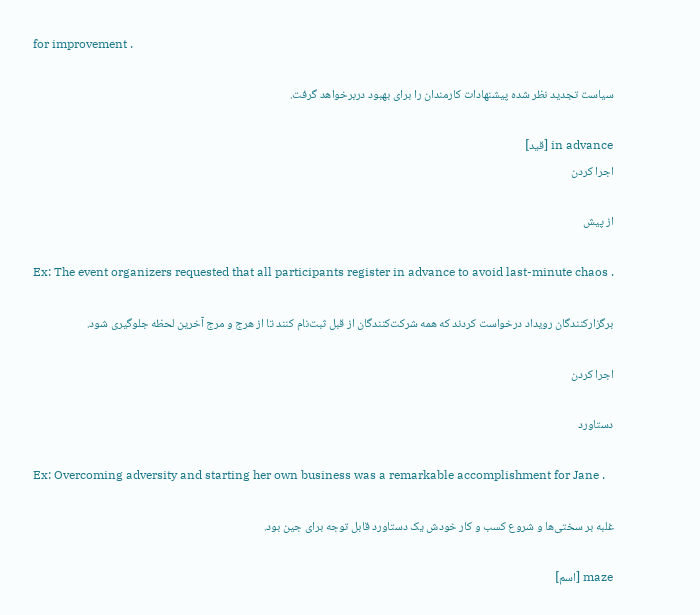for improvement .

سیاست تجدید نظر شده پیشنهادات کارمندان را برای بهبود دربرخواهد گرفت.

in advance [قید]
اجرا کردن

از پیش

Ex: The event organizers requested that all participants register in advance to avoid last-minute chaos .

برگزارکنندگان رویداد درخواست کردند که همه شرکت‌کنندگان از قبل ثبت‌نام کنند تا از هرج و مرج آخرین لحظه جلوگیری شود.

اجرا کردن

دستاورد

Ex: Overcoming adversity and starting her own business was a remarkable accomplishment for Jane .

غلبه بر سختی‌ها و شروع کسب و کار خودش یک دستاورد قابل توجه برای جین بود.

maze [اسم]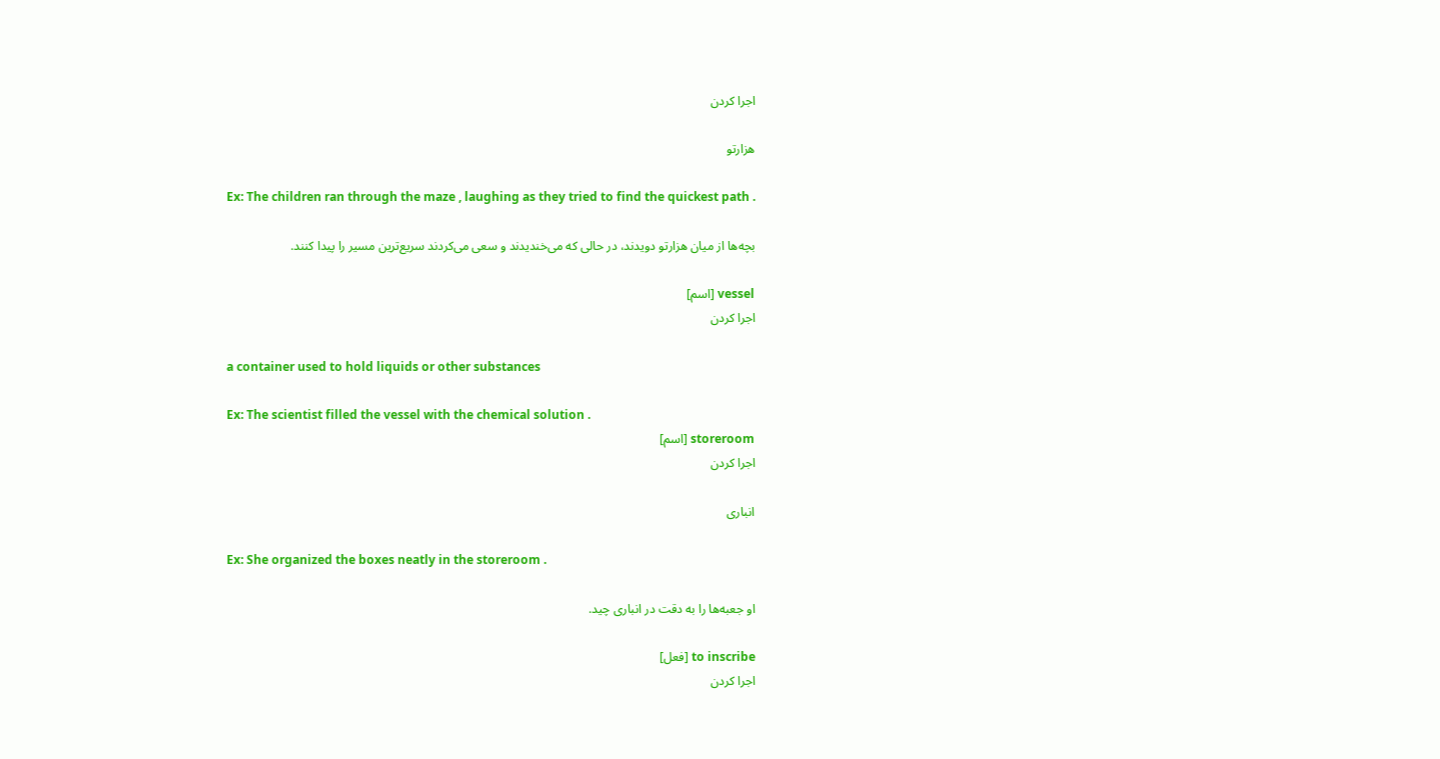اجرا کردن

هزارتو

Ex: The children ran through the maze , laughing as they tried to find the quickest path .

بچه‌ها از میان هزارتو دویدند، در حالی که می‌خندیدند و سعی می‌کردند سریع‌ترین مسیر را پیدا کنند.

vessel [اسم]
اجرا کردن

a container used to hold liquids or other substances

Ex: The scientist filled the vessel with the chemical solution .
storeroom [اسم]
اجرا کردن

انباری

Ex: She organized the boxes neatly in the storeroom .

او جعبه‌ها را به دقت در انباری چید.

to inscribe [فعل]
اجرا کردن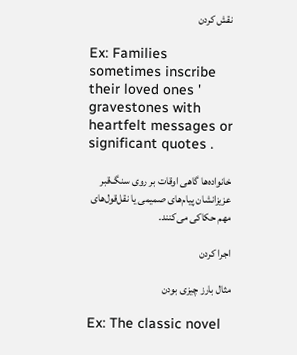نقش کردن

Ex: Families sometimes inscribe their loved ones ' gravestones with heartfelt messages or significant quotes .

خانواده‌ها گاهی اوقات بر روی سنگ‌قبر عزیزانشان پیام‌های صمیمی یا نقل‌قول‌های مهم حکاکی می‌کنند.

اجرا کردن

مثال بارز چیزی بودن

Ex: The classic novel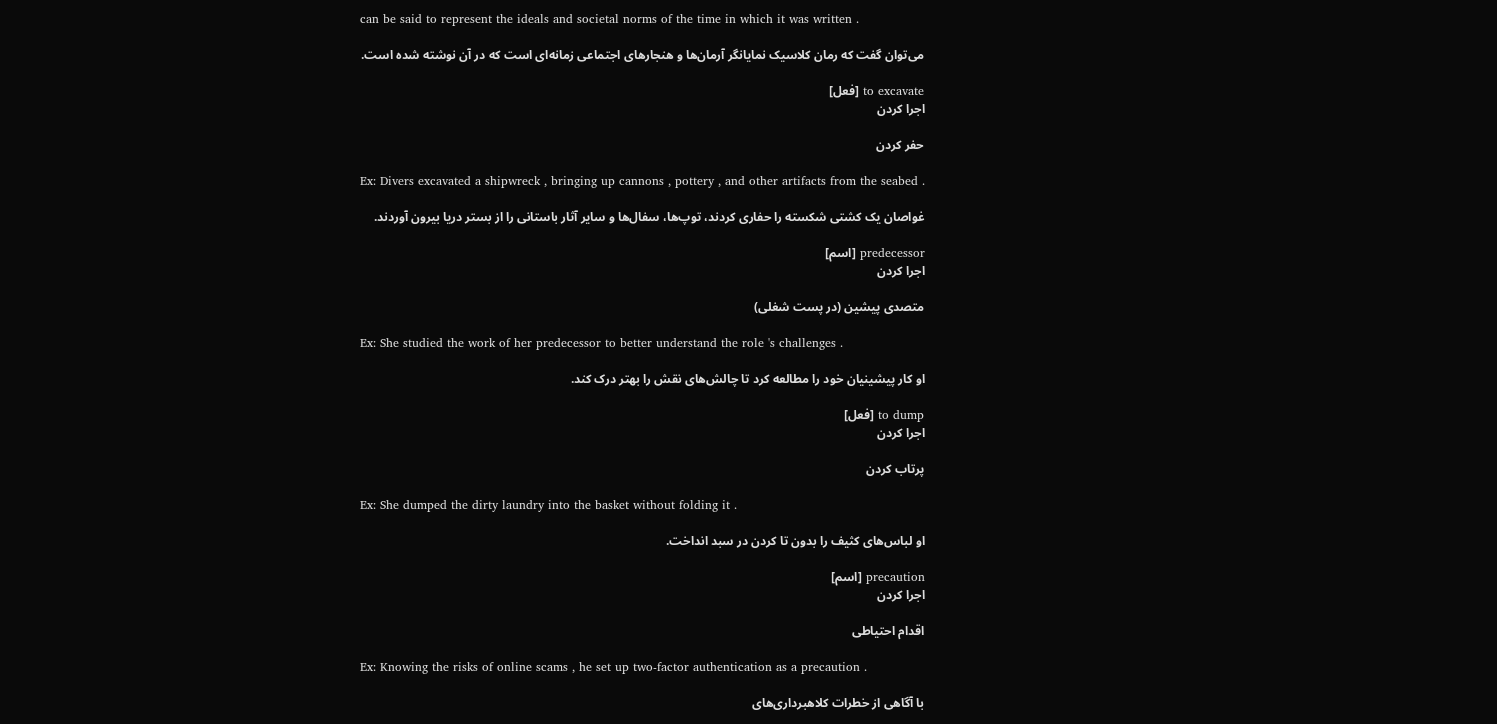can be said to represent the ideals and societal norms of the time in which it was written .

می‌توان گفت که رمان کلاسیک نمایانگر آرمان‌ها و هنجارهای اجتماعی زمانه‌ای است که در آن نوشته شده است.

to excavate [فعل]
اجرا کردن

حفر کردن

Ex: Divers excavated a shipwreck , bringing up cannons , pottery , and other artifacts from the seabed .

غواصان یک کشتی شکسته را حفاری کردند، توپ‌ها، سفال‌ها و سایر آثار باستانی را از بستر دریا بیرون آوردند.

predecessor [اسم]
اجرا کردن

متصدی پیشین (در پست شغلی)

Ex: She studied the work of her predecessor to better understand the role 's challenges .

او کار پیشینیان خود را مطالعه کرد تا چالش‌های نقش را بهتر درک کند.

to dump [فعل]
اجرا کردن

پرتاب کردن

Ex: She dumped the dirty laundry into the basket without folding it .

او لباس‌های کثیف را بدون تا کردن در سبد انداخت.

precaution [اسم]
اجرا کردن

اقدام احتیاطی

Ex: Knowing the risks of online scams , he set up two-factor authentication as a precaution .

با آگاهی از خطرات کلاهبرداری‌های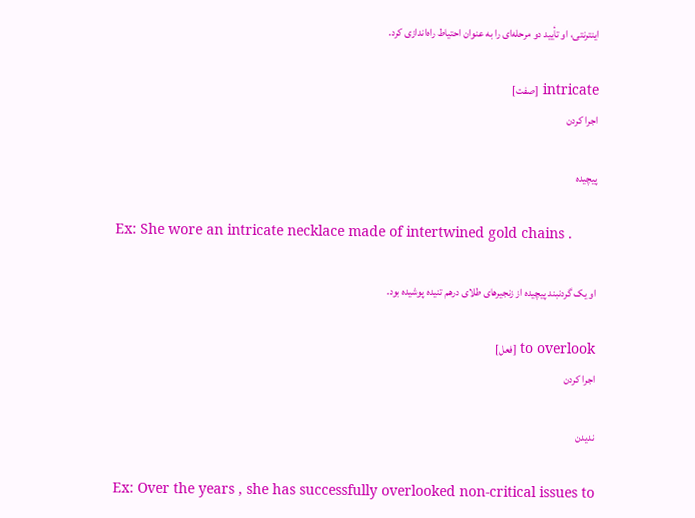اینترنتی، او تأیید دو مرحله‌ای را به عنوان احتیاط راه‌اندازی کرد.

intricate [صفت]
اجرا کردن

پیچیده

Ex: She wore an intricate necklace made of intertwined gold chains .

او یک گردنبند پیچیده از زنجیرهای طلای درهم تنیده پوشیده بود.

to overlook [فعل]
اجرا کردن

ندیدن

Ex: Over the years , she has successfully overlooked non-critical issues to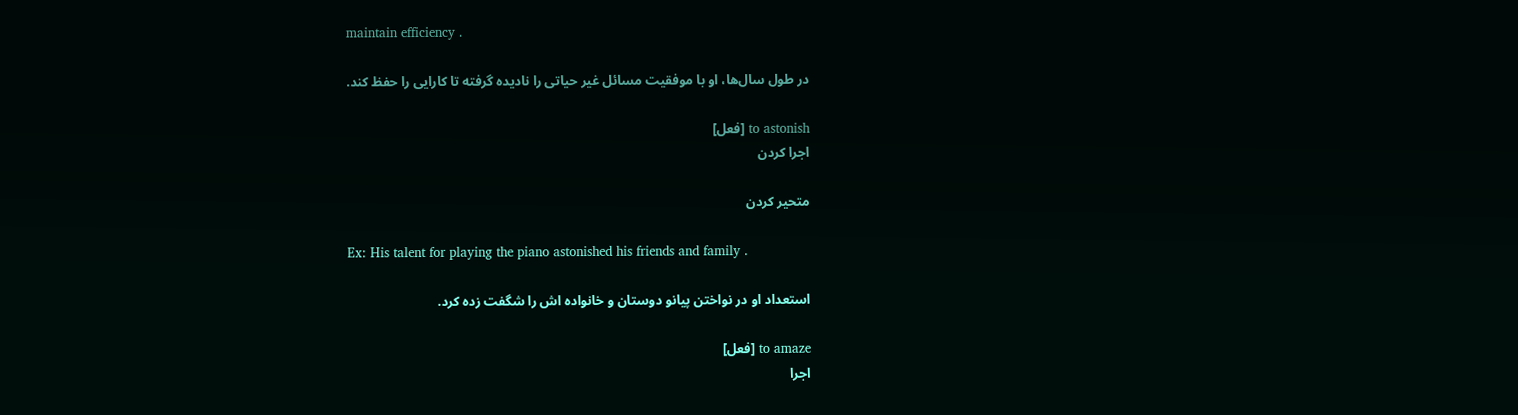maintain efficiency .

در طول سال‌ها، او با موفقیت مسائل غیر حیاتی را نادیده گرفته تا کارایی را حفظ کند.

to astonish [فعل]
اجرا کردن

متحیر کردن

Ex: His talent for playing the piano astonished his friends and family .

استعداد او در نواختن پیانو دوستان و خانواده اش را شگفت زده کرد.

to amaze [فعل]
اجرا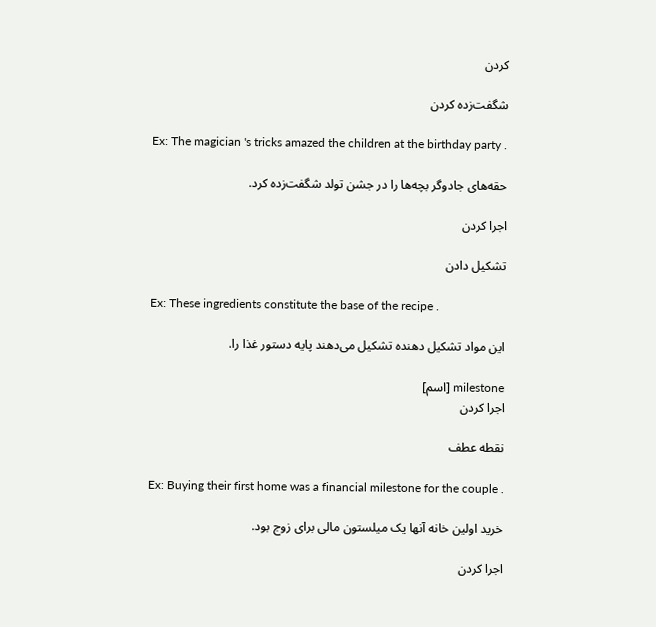کردن

شگفت‌زده کردن

Ex: The magician 's tricks amazed the children at the birthday party .

حقه‌های جادوگر بچه‌ها را در جشن تولد شگفت‌زده کرد.

اجرا کردن

تشکیل دادن

Ex: These ingredients constitute the base of the recipe .

این مواد تشکیل دهنده تشکیل می‌دهند پایه دستور غذا را.

milestone [اسم]
اجرا کردن

نقطه عطف

Ex: Buying their first home was a financial milestone for the couple .

خرید اولین خانه آنها یک میلستون مالی برای زوج بود.

اجرا کردن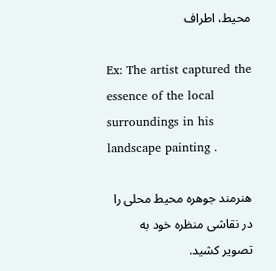محیط، اطراف

Ex: The artist captured the essence of the local surroundings in his landscape painting .

هنرمند جوهره محیط محلی را در نقاشی منظره خود به تصویر کشید.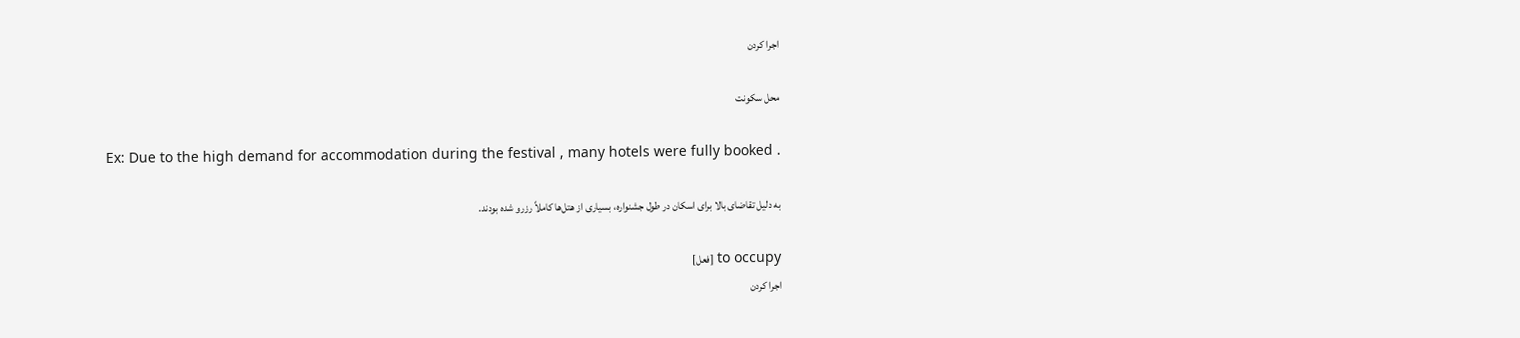اجرا کردن

محل سکونت

Ex: Due to the high demand for accommodation during the festival , many hotels were fully booked .

به دلیل تقاضای بالا برای اسکان در طول جشنواره، بسیاری از هتل‌ها کاملاً رزرو شده بودند.

to occupy [فعل]
اجرا کردن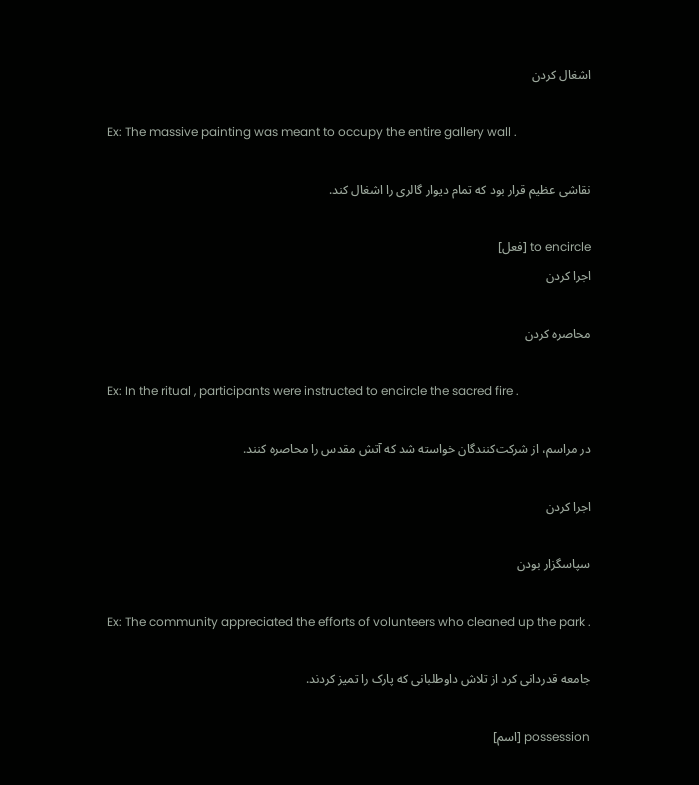اشغال کردن

Ex: The massive painting was meant to occupy the entire gallery wall .

نقاشی عظیم قرار بود که تمام دیوار گالری را اشغال کند.

to encircle [فعل]
اجرا کردن

محاصره کردن

Ex: In the ritual , participants were instructed to encircle the sacred fire .

در مراسم، از شرکت‌کنندگان خواسته شد که آتش مقدس را محاصره کنند.

اجرا کردن

سپاسگزار بودن

Ex: The community appreciated the efforts of volunteers who cleaned up the park .

جامعه قدردانی کرد از تلاش داوطلبانی که پارک را تمیز کردند.

possession [اسم]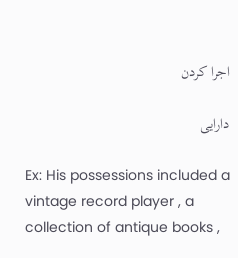اجرا کردن

دارایی

Ex: His possessions included a vintage record player , a collection of antique books ,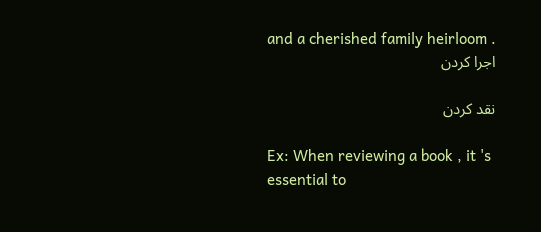and a cherished family heirloom .
اجرا کردن

نقد کردن

Ex: When reviewing a book , it 's essential to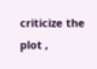criticize the plot ,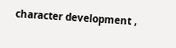character development ,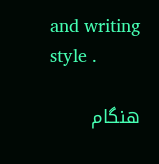and writing style .

هنگام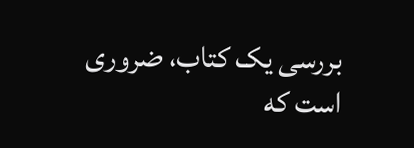بررسی یک کتاب، ضروری است که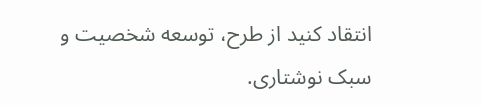انتقاد کنید از طرح، توسعه شخصیت و سبک نوشتاری.